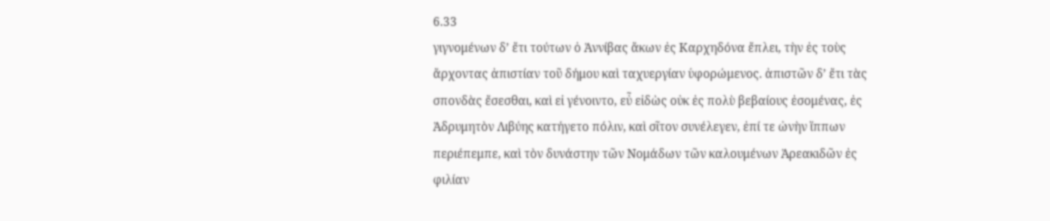6.33
γιγνομένων δʼ ἔτι τούτων ὁ Ἀννίβας ἄκων ἐς Καρχηδόνα ἔπλει, τὴν ἐς τοὺς ἄρχοντας ἀπιστίαν τοῦ δήμου καὶ ταχυεργίαν ὑφορώμενος. ἀπιστῶν δʼ ἔτι τὰς σπονδὰς ἔσεσθαι, καὶ εἰ γένοιντο, εὖ εἰδὼς οὐκ ἐς πολὺ βεβαίους ἐσομένας, ἐς Ἀδρυμητὸν Λιβύης κατήγετο πόλιν, καὶ σῖτον συνέλεγεν, ἐπί τε ὠνὴν ἵππων περιέπεμπε, καὶ τὸν δυνάστην τῶν Νομάδων τῶν καλουμένων Ἀρεακιδῶν ἐς φιλίαν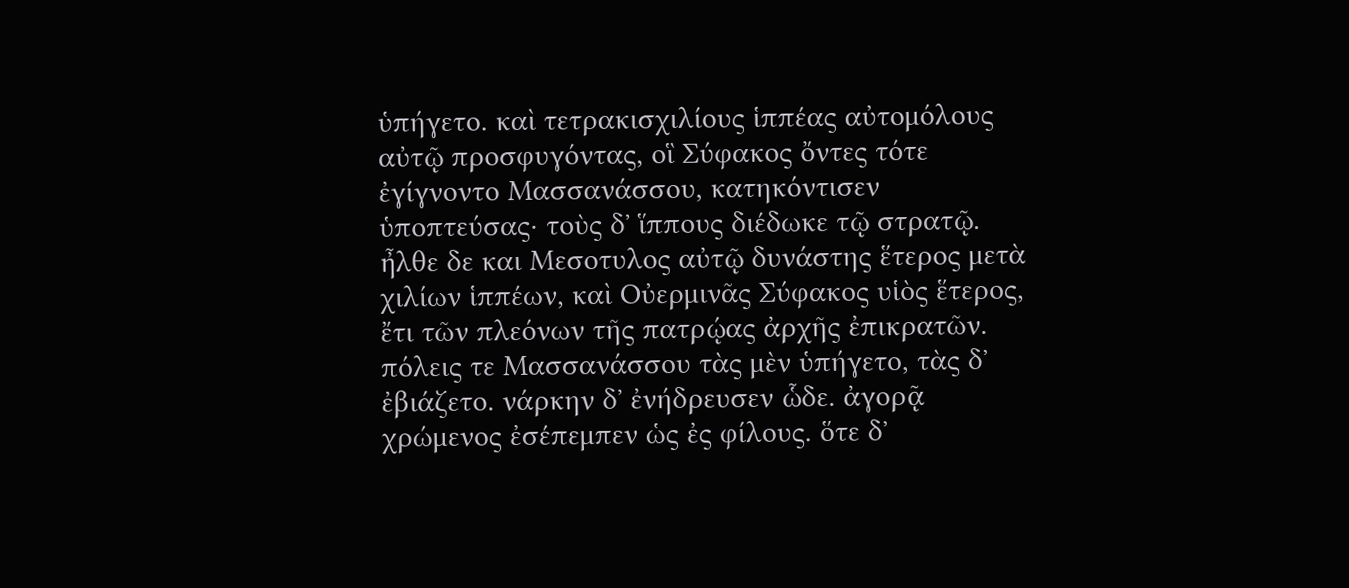ὑπήγετο. καὶ τετρακισχιλίους ἱππέας αὐτομόλους αὐτῷ προσφυγόντας, οἳ Σύφακος ὄντες τότε ἐγίγνοντο Μασσανάσσου, κατηκόντισεν ὑποπτεύσας· τοὺς δʼ ἵππους διέδωκε τῷ στρατῷ. ἦλθε δε και Μεσοτυλος αὐτῷ δυνάστης ἕτερος μετὰ χιλίων ἱππέων, καὶ Οὐερμινᾶς Σύφακος υἱὸς ἕτερος, ἔτι τῶν πλεόνων τῆς πατρῴας ἀρχῆς ἐπικρατῶν. πόλεις τε Μασσανάσσου τὰς μὲν ὑπήγετο, τὰς δʼ ἐβιάζετο. νάρκην δʼ ἐνήδρευσεν ὧδε. ἀγορᾷ χρώμενος ἐσέπεμπεν ὡς ἐς φίλους. ὅτε δʼ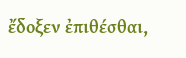ἔδοξεν ἐπιθέσθαι,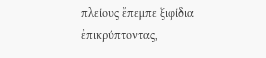πλείους ἔπεμπε ξιφίδια ἐπικρύπτοντας,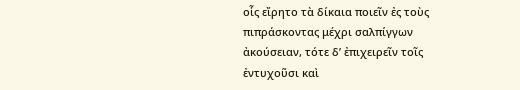οἷς εἴρητο τὰ δίκαια ποιεῖν ἐς τοὺς πιπράσκοντας μέχρι σαλπίγγων ἀκούσειαν, τότε δʼ ἐπιχειρεῖν τοῖς ἐντυχοῦσι καὶ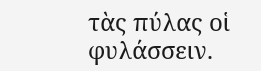τὰς πύλας οἱ φυλάσσειν.